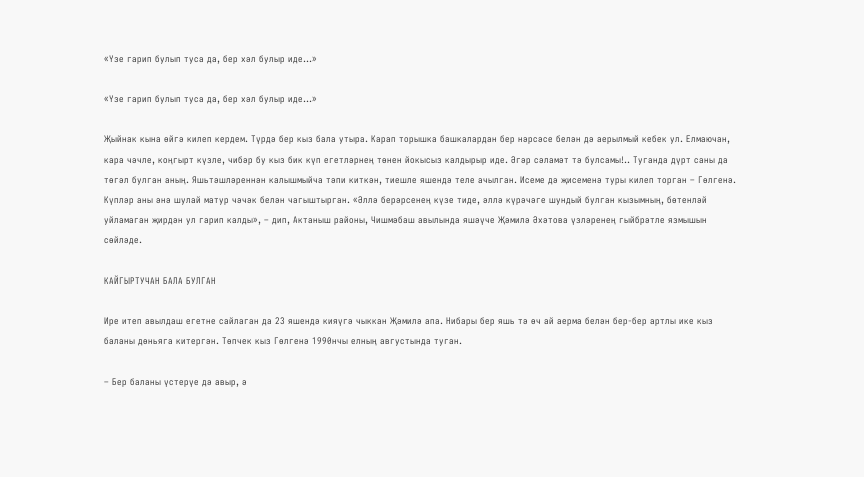«Үзе гарип булып туса да, бер хәл булыр иде…»

«Үзе гарип булып туса да, бер хәл булыр иде…»

Җыйнак кына өйгә килеп кердем. Түрдә бер кыз бала утыра. Карап торышка башкалардан бер нәрсәсе белән дә аерылмый кебек ул. Елмаючан, кара чәчле, коңгырт күзле, чибәр бу кыз бик күп егетләрнең төнен йокысыз калдырыр иде. Әгәр сәламәт тә булсамы!.. Туганда дүрт саны да төгәл булган аның. Яшьтәшләреннән калышмыйча тәпи киткән, тиешле яшендә теле ачылган. Исеме дә җисеменә туры килеп торган – Гөлгенә. Күпләр аны әнә шулай матур чәчәк белән чагыштырган. «Әллә берәрсенең күзе тиде, әллә күрәчәге шундый булган кызымның, бөтенләй уйламаган җирдән ул гарип калды», – дип, Актаныш районы, Чишмәбаш авылында яшәүче Җәмилә Әхәтова үзләренең гыйбрәтле язмышын сөйләде.

КАЙГЫРТУЧАН БАЛА БУЛГАН

Ире итеп авылдаш егетне сайлаган да 23 яшендә кияүгә чыккан Җәмилә апа. Нибары бер яшь тә өч ай аерма белән бер-бер артлы ике кыз баланы дөньяга китергән. Төпчек кыз Гөлгенә 1990нчы елның августында туган.

– Бер баланы үстерүе дә авыр, ә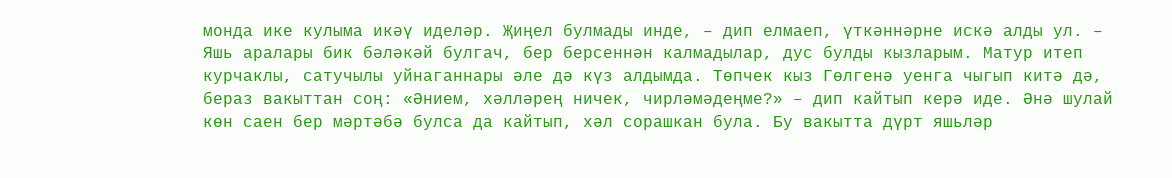монда ике кулыма икәү иделәр. Җиңел булмады инде, – дип елмаеп, үткәннәрне искә алды ул. – Яшь аралары бик бәләкәй булгач, бер берсеннән калмадылар, дус булды кызларым. Матур итеп курчаклы, сатучылы уйнаганнары әле дә күз алдымда. Төпчек кыз Гөлгенә уенга чыгып китә дә, бераз вакыттан соң: «Әнием, хәлләрең ничек, чирләмәдеңме?» – дип кайтып керә иде. Әнә шулай көн саен бер мәртәбә булса да кайтып, хәл сорашкан була. Бу вакытта дүрт яшьләр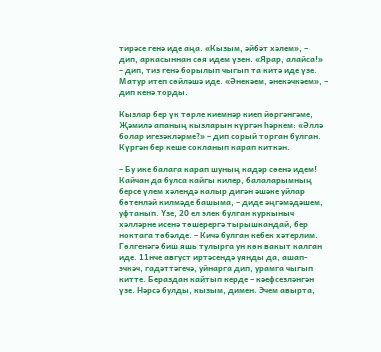тирәсе генә иде аңа. «Кызым, әйбәт хәлем», – дип, аркасыннан сөя идем үзен. «Ярар, алайса!» – дип, тиз генә борылып чыгып та китә иде үзе. Матур итеп сөйләшә иде. «Әнекәем, әнекәчкәем», – дип кенә торды.

Кызлар бер үк төрле киемнәр киеп йөргәнгәме, Җәмилә апаның кызларын күргән һәркем: «Әллә болар игезәкләрме?» – дип сорый торган булган. Күргән бер кеше сокланып карап киткән.

– Бу ике балага карап шуның кадәр сөенә идем! Кайчан да булса кайгы килер, балаларымның берсе үлем хәлендә калыр дигән әшәке уйлар бөтенләй килмәде башыма, – диде әңгәмәдәшем, уфтанып. Үзе, 20 ел элек булган куркыныч хәлләрне исенә төшерергә тырышкандай, бер ноктага төбәлде. – Кичә булган кебек хәтерлим. Гөлгенәгә биш яшь тулырга ун көн вакыт калган иде. 11нче август иртәсендә уянды да, ашап-эчкәч, гадәттәгечә, уйнарга дип, урамга чыгып китте. Бераздан кайтып керде – кәефсезләнгән үзе. Нәрсә булды, кызым, димен. Эчем авырта,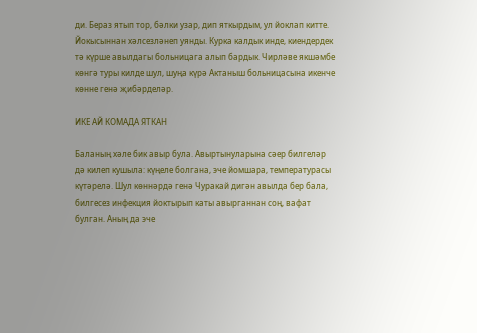ди. Бераз ятып тор, бәлки узар, дип яткырдым, ул йоклап китте. Йокысыннан хәлсезләнеп уянды. Курка калдык инде, киендердек тә күрше авылдагы больницага алып бардык. Чирләве якшәмбе көнгә туры килде шул, шуңа күрә Актаныш больницасына икенче көнне генә җибәрделәр.

ИКЕ АЙ КОМАДА ЯТКАН

Баланың хәле бик авыр була. Авыртынуларына сәер билгеләр дә килеп кушыла: күңеле болгана, эче йомшара, температурасы күтәрелә. Шул көннәрдә генә Чуракай дигән авылда бер бала, билгесез инфекция йоктырып каты авырганнан соң, вафат булган. Аның да эче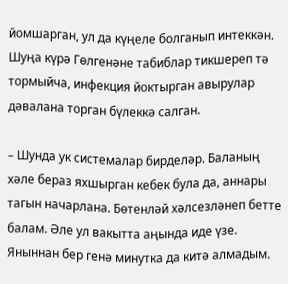йомшарган, ул да күңеле болганып интеккән. Шуңа күрә Гөлгенәне табиблар тикшереп тә тормыйча, инфекция йоктырган авырулар дәвалана торган бүлеккә салган.

– Шунда ук системалар бирделәр. Баланың хәле бераз яхшырган кебек була да, аннары тагын начарлана. Бөтенләй хәлсезләнеп бетте балам. Әле ул вакытта аңында иде үзе. Яныннан бер генә минутка да китә алмадым.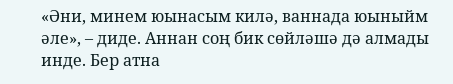«Әни, минем юынасым килә, ваннада юыныйм әле», – диде. Аннан соң бик сөйләшә дә алмады инде. Бер атна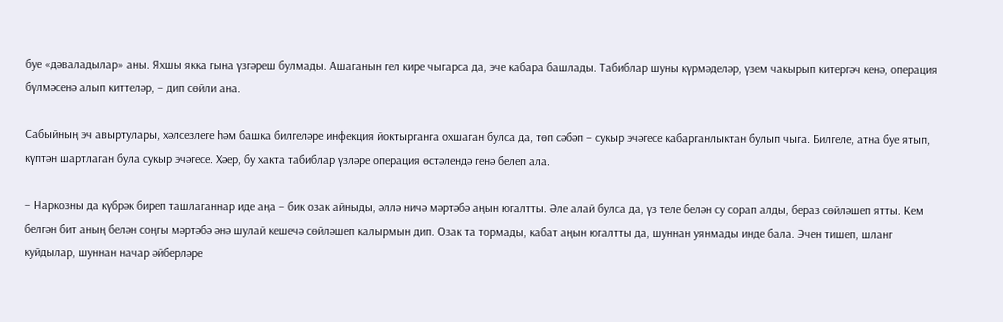буе «дәваладылар» аны. Яхшы якка гына үзгәреш булмады. Ашаганын гел кире чыгарса да, эче кабара башлады. Табиблар шуны күрмәделәр, үзем чакырып китергәч кенә, операция бүлмәсенә алып киттеләр, – дип сөйли ана.

Сабыйның эч авыртулары, хәлсезлеге һәм башка билгеләре инфекция йоктырганга охшаган булса да, төп сәбәп – сукыр эчәгесе кабарганлыктан булып чыга. Билгеле, атна буе ятып, күптән шартлаган була сукыр эчәгесе. Хәер, бу хакта табиблар үзләре операция өстәлендә генә белеп ала.

– Наркозны да күбрәк биреп ташлаганнар иде аңа – бик озак айныды, әллә ничә мәртәбә аңын югалтты. Әле алай булса да, үз теле белән су сорап алды, бераз сөйләшеп ятты. Кем белгән бит аның белән соңгы мәртәбә әнә шулай кешечә сөйләшеп калырмын дип. Озак та тормады, кабат аңын югалтты да, шуннан уянмады инде бала. Эчен тишеп, шланг куйдылар, шуннан начар әйберләре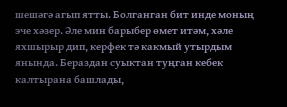шешәгә агып ятты. Болганган бит инде моның эче хәзер. Әле мин барыбер өмет итәм, хәле яхшырыр дип, керфек тә какмый утырдым янында. Бераздан суыктан туңган кебек калтырана башлады,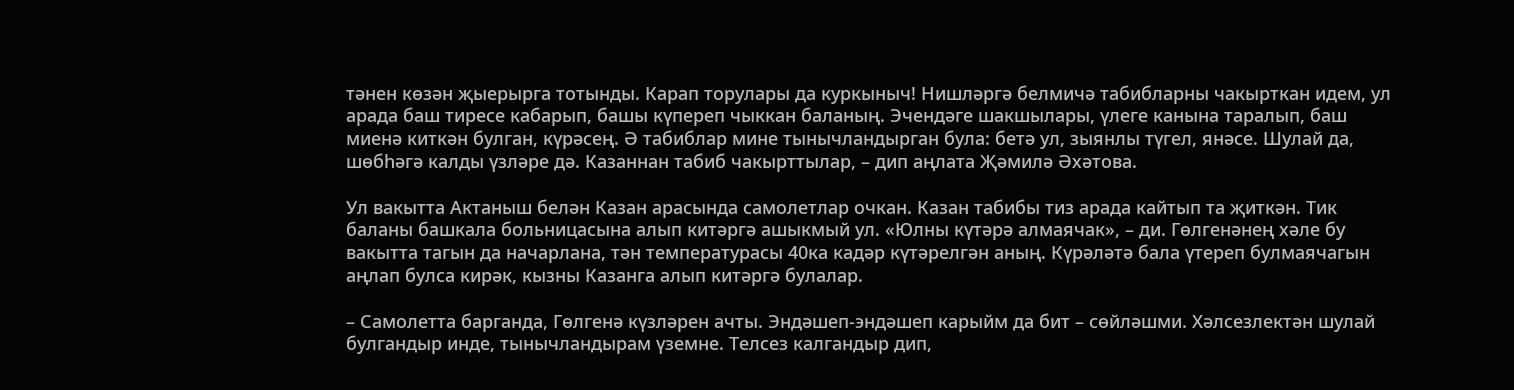тәнен көзән җыерырга тотынды. Карап торулары да куркыныч! Нишләргә белмичә табибларны чакырткан идем, ул арада баш тиресе кабарып, башы күпереп чыккан баланың. Эчендәге шакшылары, үлеге канына таралып, баш миенә киткән булган, күрәсең. Ә табиблар мине тынычландырган була: бетә ул, зыянлы түгел, янәсе. Шулай да, шөбһәгә калды үзләре дә. Казаннан табиб чакырттылар, – дип аңлата Җәмилә Әхәтова.

Ул вакытта Актаныш белән Казан арасында самолетлар очкан. Казан табибы тиз арада кайтып та җиткән. Тик баланы башкала больницасына алып китәргә ашыкмый ул. «Юлны күтәрә алмаячак», – ди. Гөлгенәнең хәле бу вакытта тагын да начарлана, тән температурасы 40ка кадәр күтәрелгән аның. Күрәләтә бала үтереп булмаячагын аңлап булса кирәк, кызны Казанга алып китәргә булалар.

– Самолетта барганда, Гөлгенә күзләрен ачты. Эндәшеп-эндәшеп карыйм да бит – сөйләшми. Хәлсезлектән шулай булгандыр инде, тынычландырам үземне. Телсез калгандыр дип,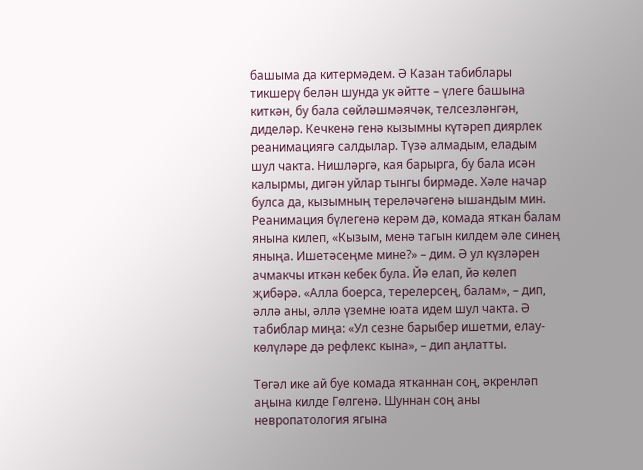башыма да китермәдем. Ә Казан табиблары тикшерү белән шунда ук әйтте – үлеге башына киткән, бу бала сөйләшмәячәк, телсезләнгән, диделәр. Кечкенә генә кызымны күтәреп диярлек реанимациягә салдылар. Түзә алмадым, еладым шул чакта. Нишләргә, кая барырга, бу бала исән калырмы, дигән уйлар тынгы бирмәде. Хәле начар булса да, кызымның тереләчәгенә ышандым мин. Реанимация бүлегенә керәм дә, комада яткан балам янына килеп, «Кызым, менә тагын килдем әле синең яныңа. Ишетәсеңме мине?» – дим. Ә ул күзләрен ачмакчы иткән кебек була. Йә елап, йә көлеп җибәрә. «Алла боерса, терелерсең, балам», – дип, әллә аны, әллә үземне юата идем шул чакта. Ә табиблар миңа: «Ул сезне барыбер ишетми, елау-көлүләре дә рефлекс кына», – дип аңлатты.

Төгәл ике ай буе комада ятканнан соң, әкренләп аңына килде Гөлгенә. Шуннан соң аны невропатология ягына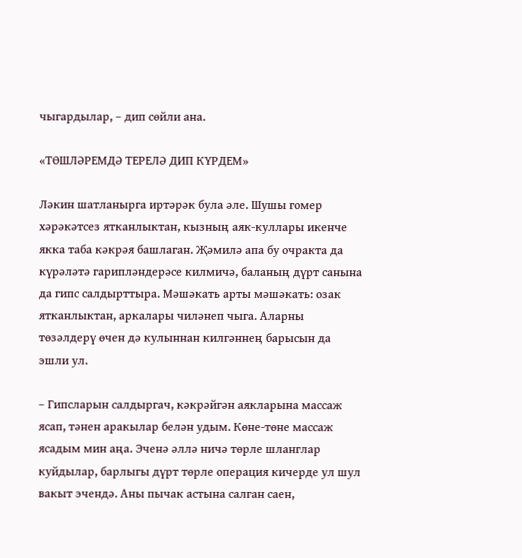чыгардылар, – дип сөйли ана.

«ТӨШЛӘРЕМДӘ ТЕРЕЛӘ ДИП КҮРДЕМ»

Ләкин шатланырга иртәрәк була әле. Шушы гомер хәрәкәтсез ятканлыктан, кызның аяк-куллары икенче якка таба кәкрәя башлаган. Җәмилә апа бу очракта да күрәләтә гарипләндерәсе килмичә, баланың дүрт санына да гипс салдырттыра. Мәшәкать арты мәшәкать: озак ятканлыктан, аркалары чиләнеп чыга. Аларны төзәлдерү өчен дә кулыннан килгәннең барысын да эшли ул.

– Гипсларын салдыргач, кәкрәйгән аякларына массаж ясап, тәнен аракылар белән удым. Көне-төне массаж ясадым мин аңа. Эченә әллә ничә төрле шланглар куйдылар, барлыгы дүрт төрле операция кичерде ул шул вакыт эчендә. Аны пычак астына салган саен,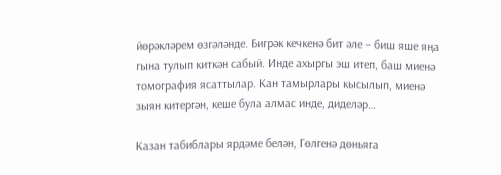йөрәкләрем өзгәләнде. Бигрәк кечкенә бит әле – биш яше яңа гына тулып киткән сабый. Инде ахыргы эш итеп, баш миенә томография ясаттылар. Кан тамырлары кысылып, миенә зыян китергән, кеше була алмас инде, диделәр…

Казан табиблары ярдәме белән, Гөлгенә дөньяга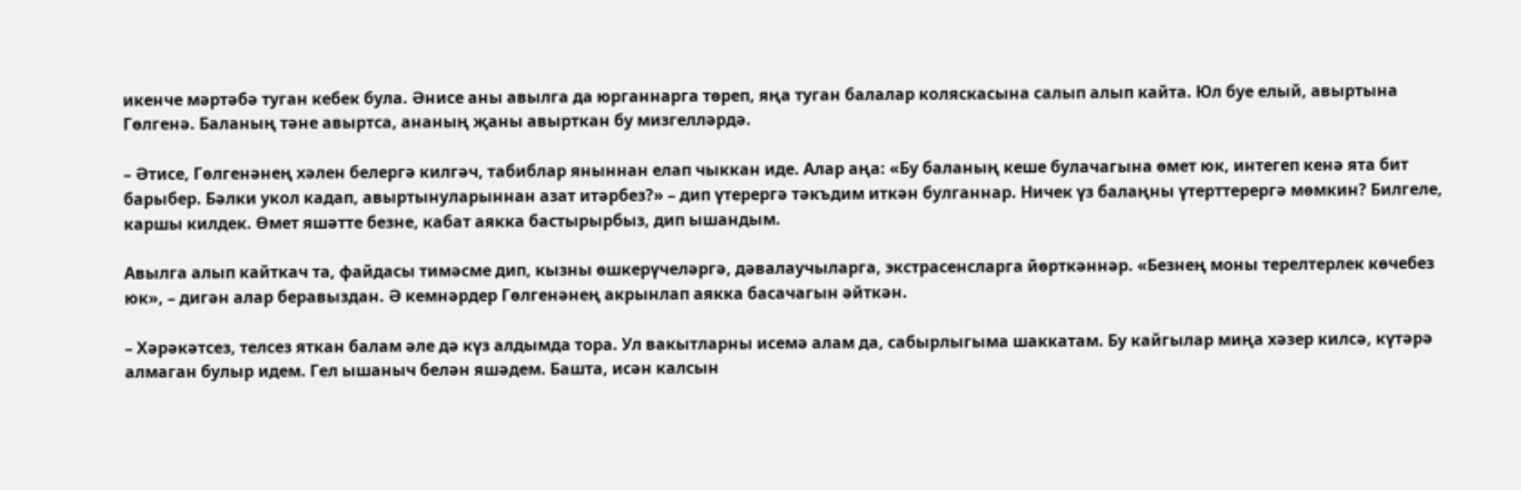икенче мәртәбә туган кебек була. Әнисе аны авылга да юрганнарга төреп, яңа туган балалар коляскасына салып алып кайта. Юл буе елый, авыртына Гөлгенә. Баланың тәне авыртса, ананың җаны авырткан бу мизгелләрдә.

– Әтисе, Гөлгенәнең хәлен белергә килгәч, табиблар яныннан елап чыккан иде. Алар аңа: «Бу баланың кеше булачагына өмет юк, интегеп кенә ята бит барыбер. Бәлки укол кадап, авыртынуларыннан азат итәрбез?» – дип үтерергә тәкъдим иткән булганнар. Ничек үз балаңны үтерттерергә мөмкин? Билгеле, каршы килдек. Өмет яшәтте безне, кабат аякка бастырырбыз, дип ышандым.

Авылга алып кайткач та, файдасы тимәсме дип, кызны өшкерүчеләргә, дәвалаучыларга, экстрасенсларга йөрткәннәр. «Безнең моны терелтерлек көчебез юк», – дигән алар беравыздан. Ә кемнәрдер Гөлгенәнең акрынлап аякка басачагын әйткән.

– Хәрәкәтсез, телсез яткан балам әле дә күз алдымда тора. Ул вакытларны исемә алам да, сабырлыгыма шаккатам. Бу кайгылар миңа хәзер килсә, күтәрә алмаган булыр идем. Гел ышаныч белән яшәдем. Башта, исән калсын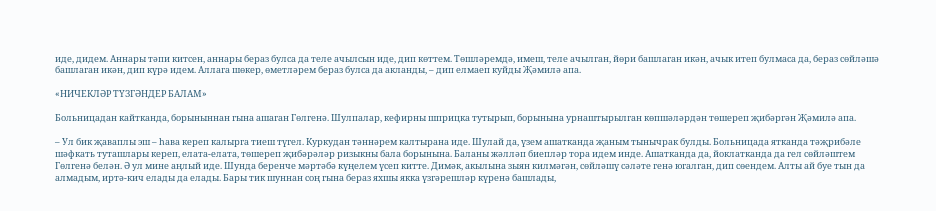иде, дидем. Аннары тәпи китсен, аннары бераз булса да теле ачылсын иде, дип көттем. Төшләремдә, имеш, теле ачылган, йөри башлаган икән, ачык итеп булмаса да, бераз сөйләшә башлаган икән, дип күрә идем. Аллага шөкер, өметләрем бераз булса да акланды, – дип елмаеп куйды Җәмилә апа.

«НИЧЕКЛӘР ТҮЗГӘНДЕР БАЛАМ»

Больницадан кайтканда, борыныннан гына ашаган Гөлгенә. Шулпалар, кефирны шприцка тутырып, борынына урнаштырылган көпшәләрдән төшереп җибәргән Җәмилә апа.

– Ул бик җаваплы эш – һава кереп калырга тиеш түгел. Куркудан тәннәрем калтырана иде. Шулай да, үзем ашатканда җаным тынычрак булды. Больницада ятканда тәҗрибәле шәфкать туташлары кереп, елата-елата, төшереп җибәрәләр ризыкны бала борынына. Баланы жәлләп биепләр тора идем инде. Ашатканда да, йоклатканда да гел сөйләштем Гөлгенә белән. Ә ул мине аңлый иде. Шунда беренче мәртәбә күңелем үсеп китте. Димәк, акылына зыян килмәгән, сөйләшү сәләте генә югалган, дип сөендем. Алты ай буе тын да алмадым, иртә-кич елады да елады. Бары тик шуннан соң гына бераз яхшы якка үзгәрешләр күренә башлады,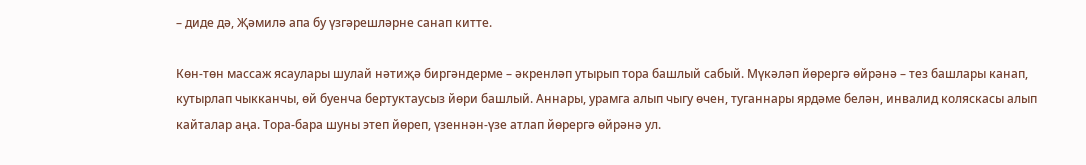– диде дә, Җәмилә апа бу үзгәрешләрне санап китте.

Көн-төн массаж ясаулары шулай нәтиҗә биргәндерме – әкренләп утырып тора башлый сабый. Мүкәләп йөрергә өйрәнә – тез башлары канап, кутырлап чыкканчы, өй буенча бертуктаусыз йөри башлый. Аннары, урамга алып чыгу өчен, туганнары ярдәме белән, инвалид коляскасы алып кайталар аңа. Тора-бара шуны этеп йөреп, үзеннән-үзе атлап йөрергә өйрәнә ул.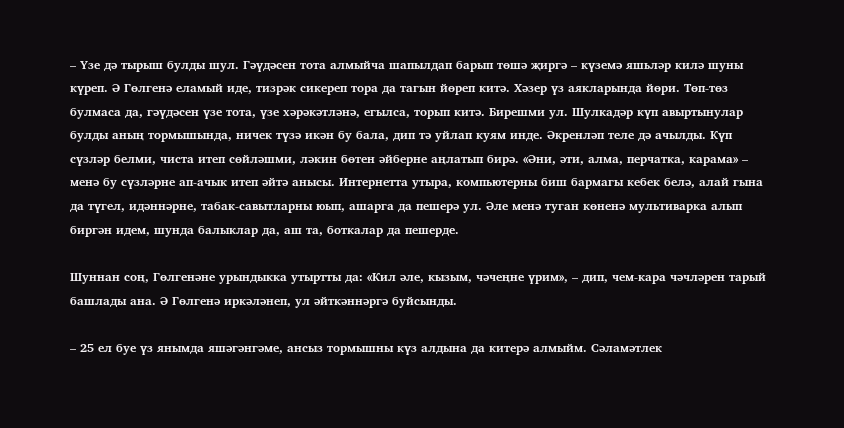– Үзе дә тырыш булды шул. Гәүдәсен тота алмыйча шапылдап барып төшә җиргә – күземә яшьләр килә шуны күреп. Ә Гөлгенә еламый иде, тизрәк сикереп тора да тагын йөреп китә. Хәзер үз аякларында йөри. Төп-төз булмаса да, гәүдәсен үзе тота, үзе хәрәкәтләнә, егылса, торып китә. Бирешми ул. Шулкадәр күп авыртынулар булды аның тормышында, ничек түзә икән бу бала, дип тә уйлап куям инде. Әкренләп теле дә ачылды. Күп сүзләр белми, чиста итеп сөйләшми, ләкин бөтен әйберне аңлатып бирә. «Әни, әти, алма, перчатка, карама» – менә бу сүзләрне ап-ачык итеп әйтә анысы. Интернетта утыра, компьютерны биш бармагы кебек белә, алай гына да түгел, идәннәрне, табак-савытларны юып, ашарга да пешерә ул. Әле менә туган көненә мультиварка алып биргән идем, шунда балыклар да, аш та, боткалар да пешерде.

Шуннан соң, Гөлгенәне урындыкка утыртты да: «Кил әле, кызым, чәчеңне үрим», – дип, чем-кара чәчләрен тарый башлады ана. Ә Гөлгенә иркәләнеп, ул әйткәннәргә буйсынды.

– 25 ел буе үз янымда яшәгәнгәме, ансыз тормышны күз алдына да китерә алмыйм. Сәламәтлек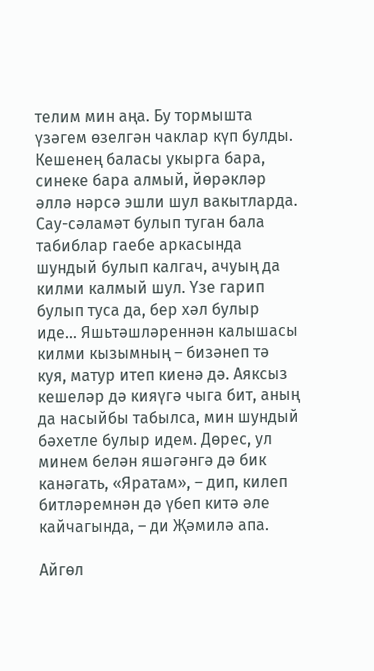телим мин аңа. Бу тормышта үзәгем өзелгән чаклар күп булды. Кешенең баласы укырга бара, синеке бара алмый, йөрәкләр әллә нәрсә эшли шул вакытларда. Сау-сәламәт булып туган бала табиблар гаебе аркасында шундый булып калгач, ачуың да килми калмый шул. Үзе гарип булып туса да, бер хәл булыр иде… Яшьтәшләреннән калышасы килми кызымның – бизәнеп тә куя, матур итеп киенә дә. Аяксыз кешеләр дә кияүгә чыга бит, аның да насыйбы табылса, мин шундый бәхетле булыр идем. Дөрес, ул минем белән яшәгәнгә дә бик канәгать, «Яратам», – дип, килеп битләремнән дә үбеп китә әле кайчагында, – ди Җәмилә апа.

Айгөл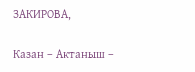ЗАКИРОВА,

Казан – Актаныш –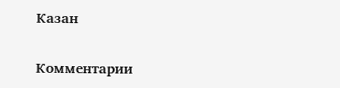Казан

Комментарии